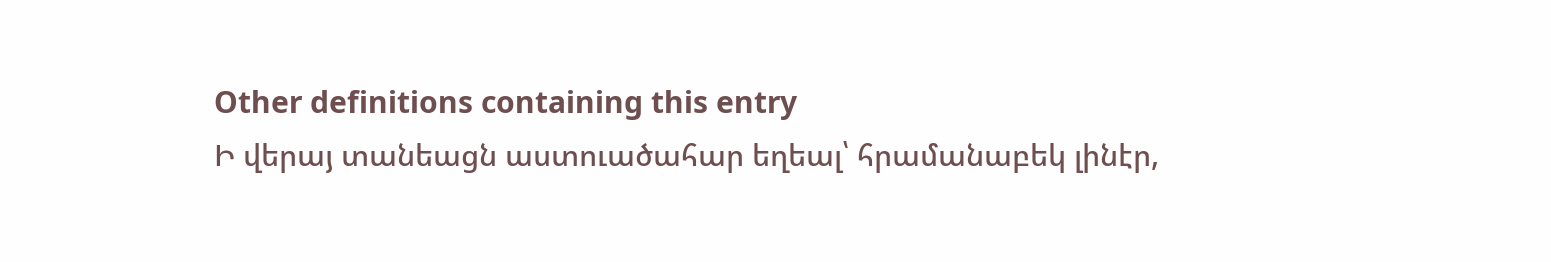Other definitions containing this entry
Ի վերայ տանեացն աստուածահար եղեալ՝ հրամանաբեկ լինէր,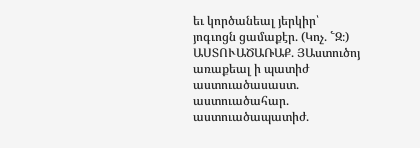եւ կործանեալ յերկիր՝ յոգւոցն ցամաքէր. (Կոչ. ՟Զ։)
ԱՍՏՈՒԱԾԱՌԱՔ. ՅԱստուծոյ առաքեալ ի պատիժ աստուածասաստ. աստուածահար. աստուածապատիժ.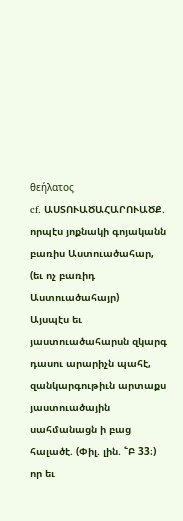θεήλατος
cf. ԱՍՏՈՒԱԾԱՀԱՐՈՒԱԾՔ. որպէս յոքնակի գոյականն բառիս Աստուածահար, (եւ ոչ բառիդ Աստուածահայր)
Այսպէս եւ յաստուածահարսն զկարգ դասու արարիչն պահէ, զանկարգութիւն արտաքս յաստուածային սահմանացն ի բաց հալածէ. (Փիլ. լին. ՟Բ 33։)
որ եւ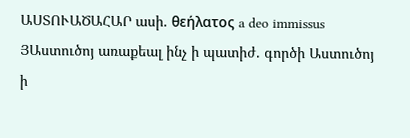ԱՍՏՈՒԱԾԱՀԱՐ ասի. θεήλατος a deo immissus ՅԱստուծոյ առաքեալ ինչ ի պատիժ. գործի Աստուծոյ ի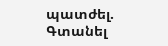պատժել.
Գտանել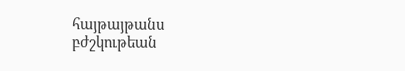հայթայթանս բժշկութեան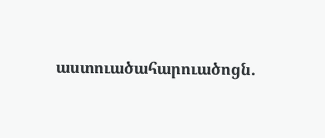աստուածահարուածոցն.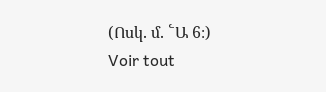(Ոսկ. մ. ՟Ա 6։)
Voir tout